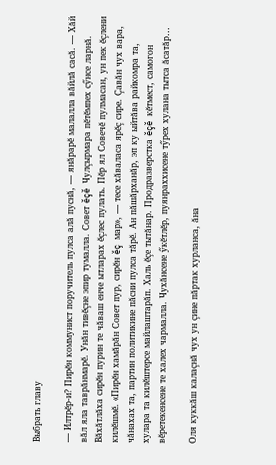Выбрать главу

— Илтрĕр-и? Пирĕн коммунист поручитель пулса алă пуснă, — янăрарĕ малалла вăйлă сасă. — Хăй вăл яла таврăнмарĕ. Унăн тивĕçне эпир тумалла. Совет ĕçĕ Чулçырмара пĕтĕмпех сӳнсе ларнă. Вăхăтлăха сирĕн пурин те чăваш енче ытларах ĕçлес пулать. Пĕр ял Совечĕ пулмасан, ун пек ĕçлени килĕшмĕ. «Пирĕн хамăрăн Совет пур, сирĕн ĕç мар», — тесе хăваласа ярĕç сире. Çавăн чух вара, чăнахах та, партин политикине пăсни пулса тăрĕ. Ан пăшăрханăр, эп ку ыйтăва райкомра та, хулара та килĕштерсе майлаштарăп. Халь ĕçе тытăнар. Продразверстка ĕçĕ кĕтмест, самогон вĕретекенсене те халех чармалла. Чухăнсене ӳкĕтлĕр, пуянраххисене тӳрех хулана тытса ăсатăр…

Оля куккăш калаçнă чух ун çине пăртак хурланса, ăна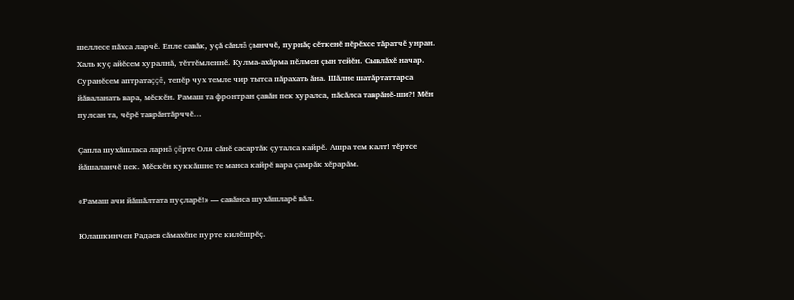шеллесе пăхса ларчĕ. Епле савăк, уçă сăнлă çынччĕ, пурнăç сĕткенĕ пĕрĕхсе тăратчĕ унран. Халь куç айĕсем хуралнă, тĕттĕмленнĕ. Кулма-ахăрма пĕлмен çын тейĕн. Сывлăхĕ начар. Суранĕсем аптратаççĕ, тепĕр чух темле чир тытса пăрахать ăна. Шăлне шатăртаттарса йăваланать вара, мĕскĕн. Рамаш та фронтран çавăн пек хуралса, пăсăлса таврăнĕ-ши?! Мĕн пулсан та, чĕрĕ таврăнтăрччĕ…

Çапла шухăшласа ларнă çĕрте Оля сăнĕ сасартăк çуталса кайрĕ. Ашра тем калт! тĕртсе йăшаланчĕ пек. Мĕскĕн куккăшне те манса кайрĕ вара çамрăк хĕрарăм.

«Рамаш ачи йăшăлтата пуçларĕ!» — савăнса шухăшларĕ вăл.

Юлашкинчен Радаев сăмахĕпе пурте килĕшрĕç.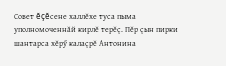Совет ĕçĕсене халлĕхе туса пыма уполномоченнăй кирлĕ терĕç. Пĕр çын пирки шантарса хĕрӳ калаçрĕ Антонина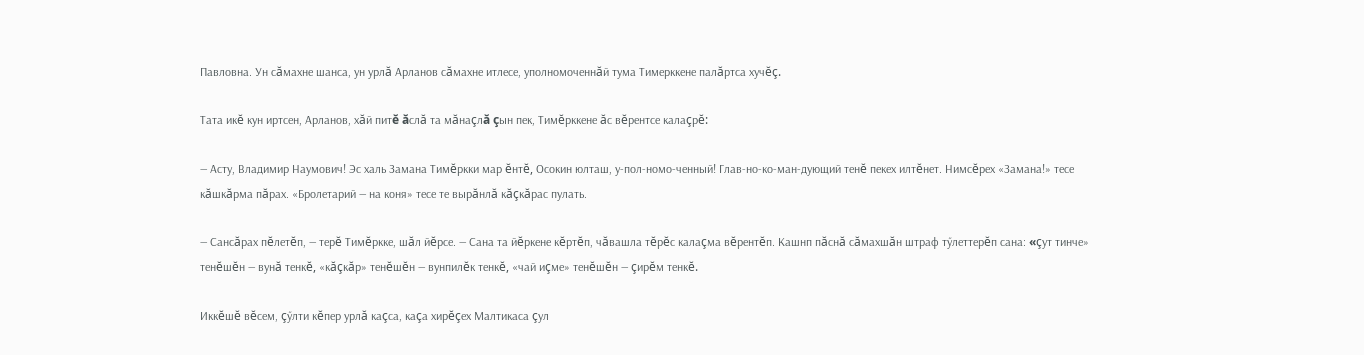Павловна. Ун сăмахне шанса, ун урлă Арланов сăмахне итлесе, уполномоченнăй тума Тимерккене палăртса хучĕç.

Тата икĕ кун иртсен, Арланов, хăй питĕ ăслă та мăнаçлă çын пек, Тимĕрккене ăс вĕрентсе калаçрĕ:

— Асту, Владимир Наумович! Эс халь Замана Тимĕркки мар ĕнтĕ, Осокин юлташ, у-пол-номо-ченный! Глав-но-ко-ман-дующий тенĕ пекех илтĕнет. Нимсĕрех «Замана!» тесе кăшкăрма пăрах. «Бролетарий — на коня» тесе те вырăнлă кăçкăрас пулать.

— Сансăрах пĕлетĕп, — терĕ Тимĕркке, шăл йĕрсе. — Сана та йĕркене кĕртĕп, чăвашла тĕрĕс калаçма вĕрентĕп. Кашнп пăснă сăмахшăн штраф тӳлеттерĕп сана: «çут тинче» тенĕшĕн — вунă тенкĕ, «кăçкăр» тенĕшĕн — вунпилĕк тенкĕ, «чай иçме» тенĕшĕн — çирĕм тенкĕ.

Иккĕшĕ вĕсем, çӳлти кĕпер урлă каçса, каçа хирĕçех Малтикаса çул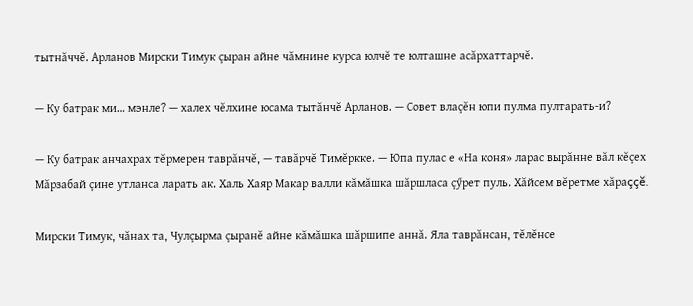тытнăччĕ. Арланов Мирски Тимук çыран айне чăмнине курса юлчĕ те юлташне асăрхаттарчĕ.

— Ку батрак ми… мэнле? — халех чĕлхине юсама тытăнчĕ Арланов. — Совет влаçĕн юпи пулма пултарать-и?

— Ку батрак анчахрах тĕрмерен таврăнчĕ, — тавăрчĕ Тимĕркке. — Юпа пулас е «На коня» ларас вырăнне вăл кĕçех Мăрзабай çине утланса ларать ак. Халь Хаяр Макар валли кăмăшка шăршласа çӳрет пуль. Хăйсем вĕретме хăраççĕ.

Мирски Тимук, чăнах та, Чулçырма çыранĕ айне кăмăшка шăршипе аннă. Яла таврăнсан, тĕлĕнсе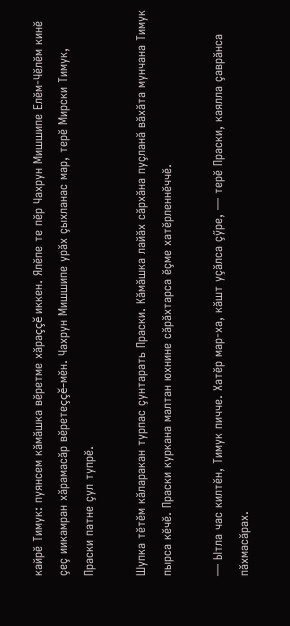кайрĕ Тимук: пуянсем кăмăшка вĕретме хăраççĕ иккен. Ялĕпе те пĕр Чахрун Мишшипе Елĕм-Чĕлĕм кинĕ çеç иикамран хăрамасăр вĕретеççĕ-мĕн. Чахрун Мишшипе урăх çыхланас мар, терĕ Мирски Тимук, Праски патне çул тупрĕ.

Шупка тĕтĕм кăларакан турпас çунтарать Праски. Кăмăшка лайăх сăрхăна пуçланă вăхăта мунчана Тимук пырса кĕчĕ. Праски куркана малтан юхнине сăрăхтарса ĕçме хатĕрленнĕччĕ.

— Ытла час килтĕн, Тимук пичче. Хатĕр мар-ха, кăшт уçăлса çӳре, — терĕ Праски, каялла çаврăнса пăхмасăрах.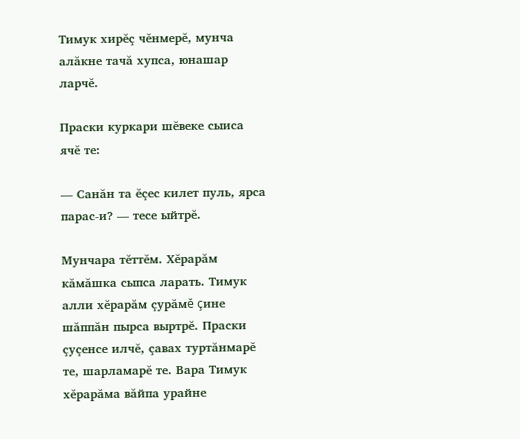Тимук хирĕç чĕнмерĕ, мунча алăкне тачă хупса, юнашар ларчĕ.

Праски куркари шĕвеке сыиса ячĕ те:

— Санăн та ĕçес килет пуль, ярса парас-и? — тесе ыйтрĕ.

Мунчара тĕттĕм. Хĕрарăм кăмăшка сыпса ларать. Тимук алли хĕрарăм çурăмĕ çине шăппăн пырса выртрĕ. Праски çуçенсе илчĕ, çавах туртăнмарĕ те, шарламарĕ те. Вара Тимук хĕрарăма вăйпа урайне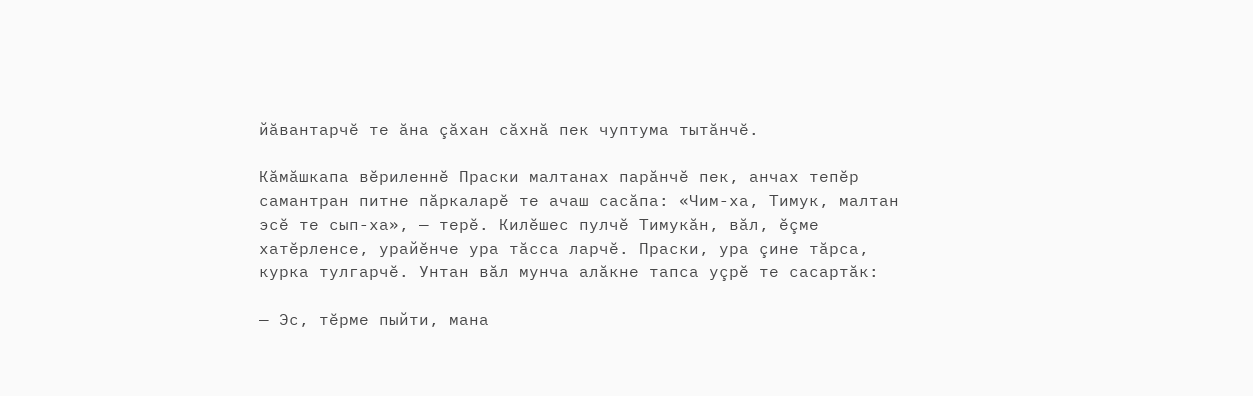йăвантарчĕ те ăна çăхан сăхнă пек чуптума тытăнчĕ.

Кăмăшкапа вĕриленнĕ Праски малтанах парăнчĕ пек, анчах тепĕр самантран питне пăркаларĕ те ачаш сасăпа: «Чим-ха, Тимук, малтан эсĕ те сып-ха», — терĕ. Килĕшес пулчĕ Тимукăн, вăл, ĕçме хатĕрленсе, урайĕнче ура тăсса ларчĕ. Праски, ура çине тăрса, курка тулгарчĕ. Унтан вăл мунча алăкне тапса уçрĕ те сасартăк:

— Эс, тĕрме пыйти, мана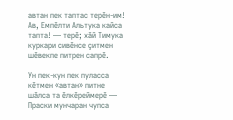автан пек таптас терĕн-им! Ав, Емпĕлти Альтука кайса тапта! — терĕ; хăй Тимука куркари сивĕнсе çитмен шĕвекпе питрен сапрĕ.

Ун пек-кун пек пуласса кĕтмен «автан» питне шăлса та ĕлкĕреймерĕ — Праски мунчаран чупса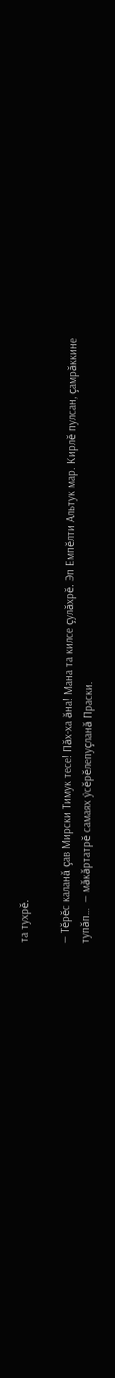та тухрĕ.

— Тĕрĕс каланă çав Мирски Тимук тесе! Пăх-ха ăна! Мана та килсе çулăхрĕ. Эп Емпĕлти Альтук мар. Кирлĕ пулсан, çамрăккине тупăп…  — мăкăртатрĕ самаях ӳсĕрĕлепуçланă Праски.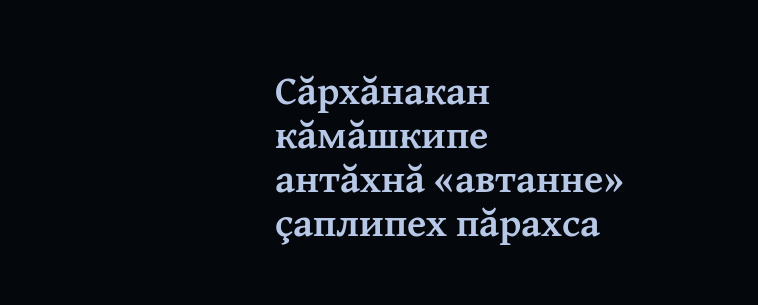Сăрхăнакан кăмăшкипе антăхнă «автанне» çаплипех пăрахса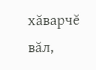хăварчĕ вăл,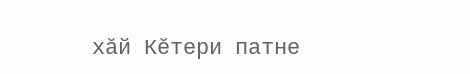хăй Кĕтери патне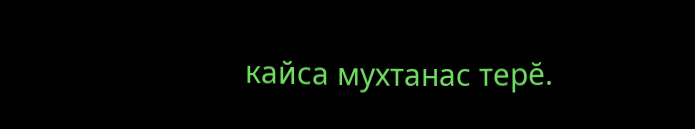кайса мухтанас терĕ.